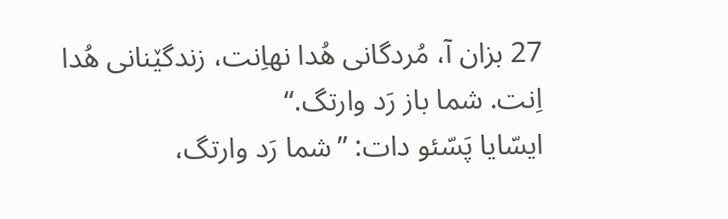27 بزان آ، مُردگانی هُدا نهاِنت، زندگێنانی هُدا اِنت. شما باز رَد وارتگ.“
ایسّایا پَسّئو دات: ”شما رَد وارتگ،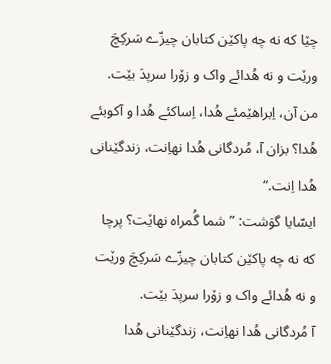چێا که نه چه پاکێن کتابان چیزّے سَرکِچَ ورێت و نه هُدائے واک و زۆرا سرپدَ بێت.
من آن، اِبراهێمئے هُدا، اِساکئے هُدا و آکوبئے هُدا؟ بزان آ، مُردگانی هُدا نهاِنت، زندگێنانی هُدا اِنت.“
ایسّایا گوَشت: ”شما گُمراه نهاێت؟ پرچا که نه چه پاکێن کتابان چیزّے سَرکِچَ ورێت و نه هُدائے واک و زۆرا سرپدَ بێت.
آ مُردگانی هُدا نهاِنت، زندگێنانی هُدا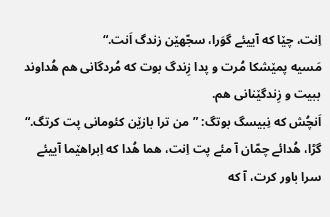اِنت، چێا که آییئے گوَرا، سجّهێن زندگ اَنت.“
مَسیه پمێشکا مُرت و پدا زِندگ بوت که مُردگانی هم هُداوند ببیت و زِندگێنانی هم.
اَنچُش که نِبیسگ بوتگ: ”من ترا بازێن کئومانی پت کرتگ.“ گڑا، هُدائے چمّان آ مئے پت اِنت، هما هُدا که اِبراهێما آییئے سرا باور کرت، آ که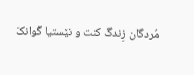مُردگان زِندگَ کنت و نێستیا گْوانکَ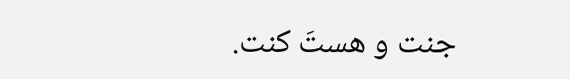جنت و هستَ کنت.